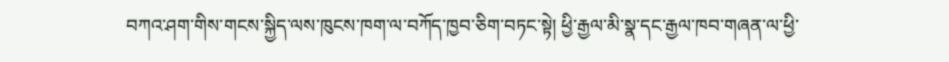བཀའ་ཤག་གིས་གངས་སྐྱིད་ལས་ཁུངས་ཁག་ལ་བཀོད་ཁྱབ་ཅིག་བཏང་སྟེ། ཕྱི་རྒྱལ་མི་སྣ་དང་རྒྱལ་ཁབ་གཞན་ལ་ཕྱི་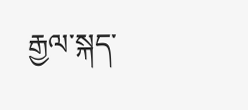རྒྱལ་སྐད་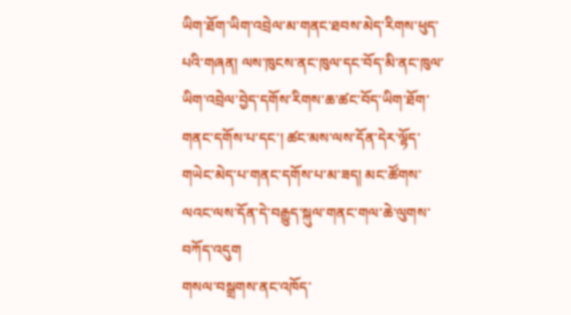ཡིག་ཐོག་ཡིག་འབྲེལ་མ་གནང་ཐབས་མེད་རིགས་ཕུད་པའི་གཞན། ལས་ཁུངས་ནང་ཁུལ་དང་བོད་མི་ནང་ཁུལ་ཡིག་འབྲེལ་བྱེད་དགོས་རིགས་ཆ་ཚང་བོད་ཡིག་ཐོག་གནང་དགོས་པ་དང་། ཚང་མས་ལས་དོན་དེར་ལྷོད་གཡེང་མེད་པ་གནང་དགོས་པ་མ་ཟད། མང་ཚོགས་ལའང་ལས་དོན་དེ་བརྒྱུད་སྐུལ་གནང་གལ་ཆེ་ལུགས་བཀོད་འདུག
གསལ་བསྒྲགས་ནང་འཁོད་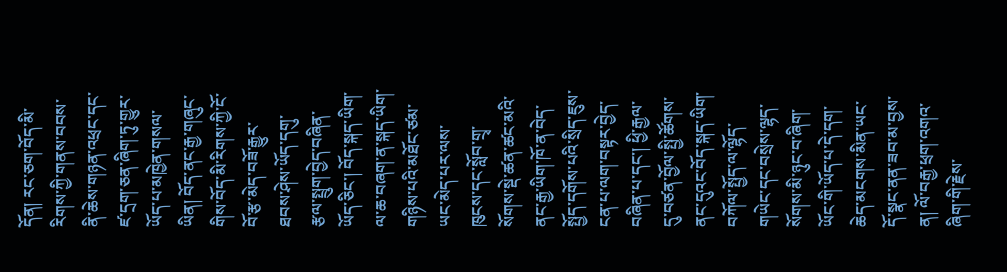དོན། རང་ཅག་བོད་མི་རིགས་ཀྱི་གནས་བབས་ནི་ཆེས་གཉན་འཕྲང་དང་ཛ་དྲག་ཅན་ཞིག་ཏུ་གྱུར་ཡོད་པ་མཁྱེན་གསལ་ཡིན། བོད་ནང་རྒྱ་གཞུང་གིས་བོད་མི་རིགས་ཀྱི་ངོ་བོ་རྩ་མེད་བཟོ་རྒྱུར་ཐབས་ཤེས་ཡོད་དགུ་རྩལ་སྤྲུག་བྱེད་བཞིན་ཡོད་ཅིང་། བོད་སྐད་ཡིག་ལ་ཆ་བཞག་ན་སྐད་ཡིག་གཉིས་པའི་མཐོང་ཙམ་ཡང་མེད་པར་ལས་ཁུངས་དང་སློབ་གྲྭ་སོགས་སྡེ་ཚན་ཚང་མའི་ནང་རྒྱ་ཡིག་ཁོ་ན་བེད་སྤྱོད་དགོས་པའི་སྲིད་ཇུས་ངན་པ་ལག་བསྟར་བྱེད་བཞིན་པ་དང་། ཕྱི་རྒྱལ་དུ་བཙན་བྱོལ་སྤྱི་ཚོགས་ནང་དུའང་བོད་སྐད་ཡིག་བཀོལ་སྤྱོད་ལ་ལྷོད་གཡེང་དང་བསྲེས་ལྷད་སོགས་མི་ཉུང་བ་ཞིག་ཡོང་གི་ཡོད་པ་དེ་དག་ཆེད་མངགས་མིན་ཡང་དོ་སྣང་ནན་ཟབ་མ་བྱས་ན། ལོ་བརྒྱ་ཕྲག་འགའ་ཞིག་གི་རྗེས་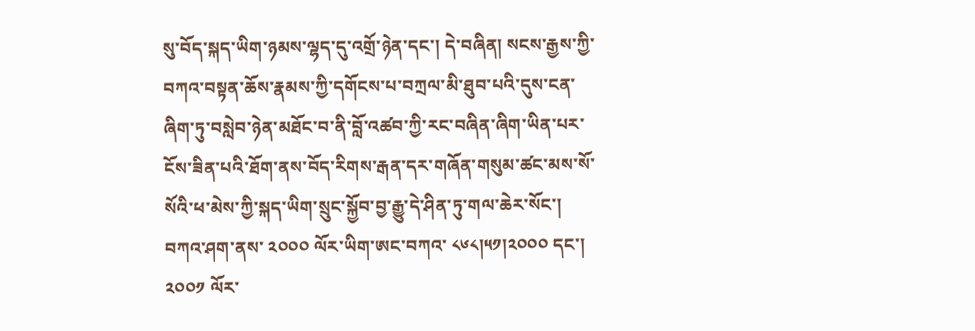སུ་བོད་སྐད་ཡིག་ཉམས་ལྷད་དུ་འགྲོ་ཉེན་དང་། དེ་བཞིན། སངས་རྒྱས་ཀྱི་བཀའ་བསྟན་ཆོས་རྣམས་ཀྱི་དགོངས་པ་བཀྲལ་མི་ཐུབ་པའི་དུས་ངན་ཞིག་ཏུ་བསླེབ་ཉེན་མཐོང་བ་ནི་བློ་འཚབ་ཀྱི་རང་བཞིན་ཞིག་ཡིན་པར་ངོས་ཟིན་པའི་ཐོག་ནས་བོད་རིགས་རྒན་དར་གཞོན་གསུམ་ཚང་མས་སོ་སོའི་ཕ་མེས་ཀྱི་སྐད་ཡིག་སྲུང་སྐྱོབ་བྱ་རྒྱུ་དེ་ཤིན་ཏུ་གལ་ཆེར་སོང་། བཀའ་ཤག་ནས་ ༢༠༠༠ ལོར་ཡིག་ཨང་བཀའ་ ༨༦༨།༥༡།༢༠༠༠ དང་། ༢༠༠༡ ལོར་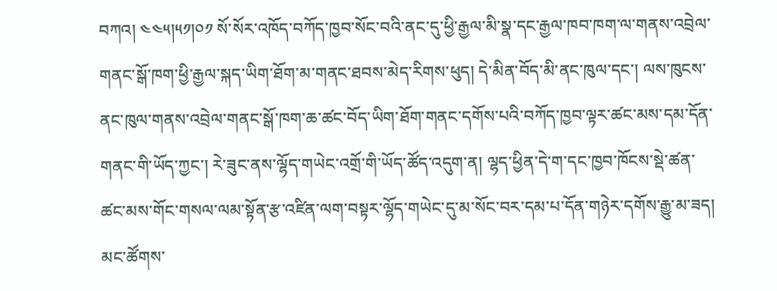བཀའ། ༤༤༥།༥༡།༠༡ སོ་སོར་འཁོད་བཀོད་ཁྱབ་སོང་བའི་ནང་དུ་ཕྱི་རྒྱལ་མི་སྣ་དང་རྒྱལ་ཁབ་ཁག་ལ་གནས་འབྲེལ་གནང་སྒོ་ཁག་ཕྱི་རྒྱལ་སྐད་ཡིག་ཐོག་མ་གནང་ཐབས་མེད་རིགས་ཕུད། དེ་མིན་བོད་མི་ནང་ཁུལ་དང་། ལས་ཁུངས་ནང་ཁུལ་གནས་འབྲེལ་གནང་སྒོ་ཁག་ཆ་ཚང་བོད་ཡིག་ཐོག་གནང་དགོས་པའི་བཀོད་ཁྱབ་ལྟར་ཚང་མས་དམ་དོན་གནང་གི་ཡོད་ཀྱང་། རེ་ཟུང་ནས་ལྷོད་གཡེང་འགྲོ་གི་ཡོད་ཚོད་འདུག་ན། ལྷད་ཕྱིན་དེ་ག་དང་ཁྱབ་ཁོངས་སྡེ་ཚན་ཚང་མས་གོང་གསལ་ལམ་སྟོན་རྩ་འཛིན་ལག་བསྟར་ལྷོད་གཡེང་དུ་མ་སོང་བར་དམ་པ་དོན་གཉེར་དགོས་རྒྱུ་མ་ཟད། མང་ཚོགས་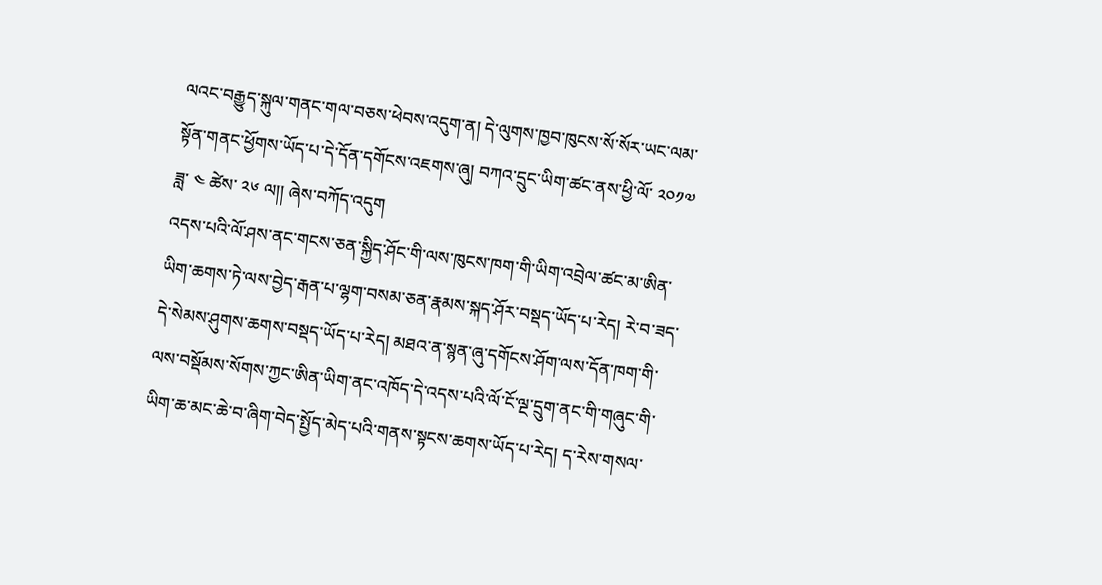ལའང་བརྒྱུད་སྐུལ་གནང་གལ་བཅས་ཕེབས་འདུག་ན། དེ་ལུགས་ཁྱབ་ཁུངས་སོ་སོར་ཡང་ལམ་སྟོན་གནང་ཕྱོགས་ཡོད་པ་དེ་དོན་དགོངས་འཇགས་ཞུ། བཀའ་དྲུང་ཡིག་ཚང་ནས་ཕྱི་ལོ་ ༢༠༡༧ ཟླ་ ༤ ཚེས་ ༢༦ ལ།། ཞེས་བཀོད་འདུག
འདས་པའི་ལོ་ཤས་ནང་གངས་ཅན་སྐྱིད་ཤོང་གི་ལས་ཁུངས་ཁག་གི་ཡིག་འབྲེལ་ཚང་མ་ཨིན་ཡིག་ཆགས་ཏེ་ལས་བྱེད་རྒན་པ་ལྷག་བསམ་ཅན་རྣམས་སྐད་ཤོར་བསྡད་ཡོད་པ་རེད། རེ་བ་ཟད་དེ་སེམས་ཤུགས་ཆགས་བསྡད་ཡོད་པ་རེད། མཐའ་ན་སྙན་ཞུ་དགོངས་ཤོག་ལས་དོན་ཁག་གི་ལས་བསྡོམས་སོགས་ཀྱང་ཨིན་ཡིག་ནང་འཁོད་དེ་འདས་པའི་ལོ་ངོ་ལྔ་དྲུག་ནང་གི་གཞུང་གི་ཡིག་ཆ་མང་ཆེ་བ་ཞིག་བེད་སྤྱོད་མེད་པའི་གནས་སྟངས་ཆགས་ཡོད་པ་རེད། ད་རེས་གསལ་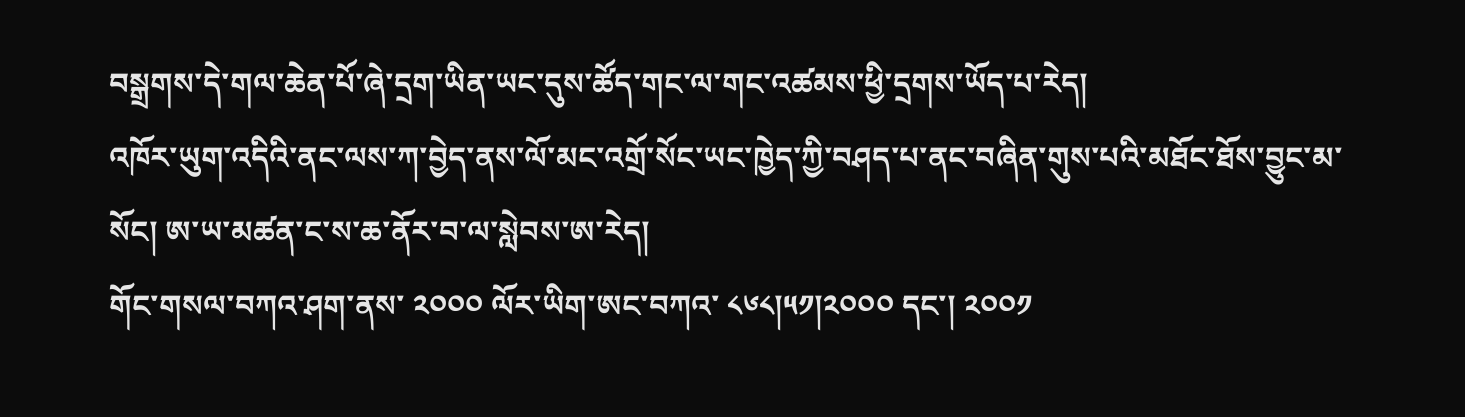བསྒྲགས་དེ་གལ་ཆེན་པོ་ཞེ་དྲག་ཡིན་ཡང་དུས་ཚོད་གང་ལ་གང་འཚམས་ཕྱི་དྲགས་ཡོད་པ་རེད།
འཁོར་ཡུག་འདིའི་ནང་ལས་ཀ་བྱེད་ནས་ལོ་མང་འགྲོ་སོང་ཡང་ཁྱེད་ཀྱི་བཤད་པ་ནང་བཞིན་གུས་པའི་མཐོང་ཐོས་བྱུང་མ་སོང། ཨ་ཡ་མཚན་ང་ས་ཆ་ནོར་བ་ལ་སླེབས་ཨ་རེད།
གོང་གསལ་བཀའ་ཤག་ནས་ ༢༠༠༠ ལོར་ཡིག་ཨང་བཀའ་ ༨༦༨།༥༡།༢༠༠༠ དང་། ༢༠༠༡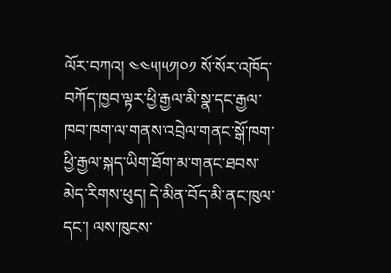ལོར་བཀའ། ༤༤༥།༥༡།༠༡ སོ་སོར་འཁོད་བཀོད་ཁྱབ་ལྟར་ཕྱི་རྒྱལ་མི་སྣ་དང་རྒྱལ་ཁབ་ཁག་ལ་གནས་འབྲེལ་གནང་སྒོ་ཁག་ཕྱི་རྒྱལ་སྐད་ཡིག་ཐོག་མ་གནང་ཐབས་མེད་རིགས་ཕུད། དེ་མིན་བོད་མི་ནང་ཁུལ་དང་། ལས་ཁུངས་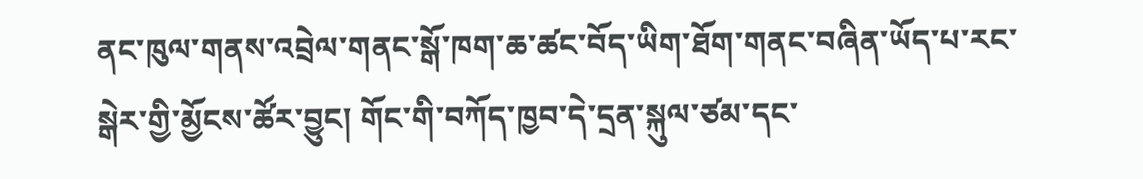ནང་ཁུལ་གནས་འབྲེལ་གནང་སྒོ་ཁག་ཆ་ཚང་བོད་ཡིག་ཐོག་གནང་བཞིན་ཡོད་པ་རང་སྒེར་གྱི་མྱོངས་ཚོར་བྱུང། གོང་གི་བཀོད་ཁྱབ་དེ་དྲན་སྐུལ་ཙམ་དང་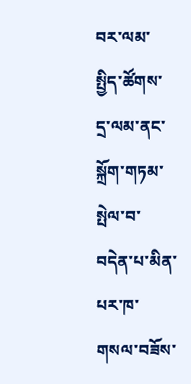བར་ལམ་སྤྱིད་ཚོགས་དྲ་ལམ་ནང་སྐྲོག་གཏམ་སྤེལ་བ་བདེན་པ་མིན་པར་ཁ་གསལ་བཟོས་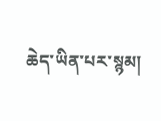ཆེད་ཡིན་པར་སྙམ།